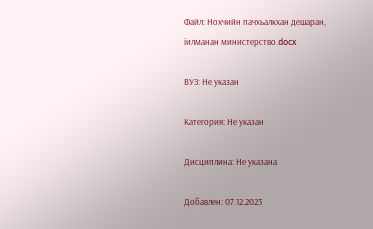Файл: Нохчийн пачхьалкхан дешаран, iилманан министерство.docx

ВУЗ: Не указан

Категория: Не указан

Дисциплина: Не указана

Добавлен: 07.12.2023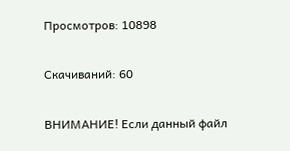Просмотров: 10898

Скачиваний: 60

ВНИМАНИЕ! Если данный файл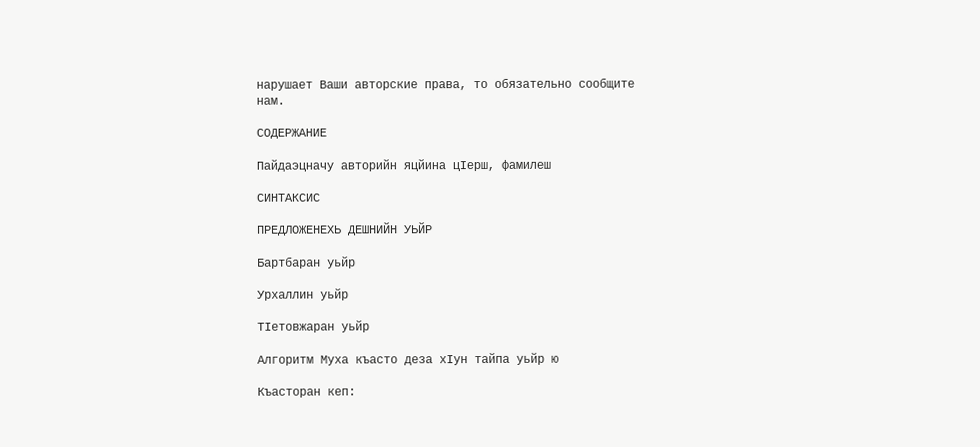нарушает Ваши авторские права, то обязательно сообщите нам.

СОДЕРЖАНИЕ

Пайдаэцначу авторийн яцйина цIерш, фамилеш

СИНТАКСИС

ПРЕДЛОЖЕНЕХЬ ДЕШНИЙН УЬЙР

Бартбаран уьйр

Урхаллин уьйр

ТIетовжаран уьйр

Алгоритм Муха къасто деза хIун тайпа уьйр ю

Къасторан кеп: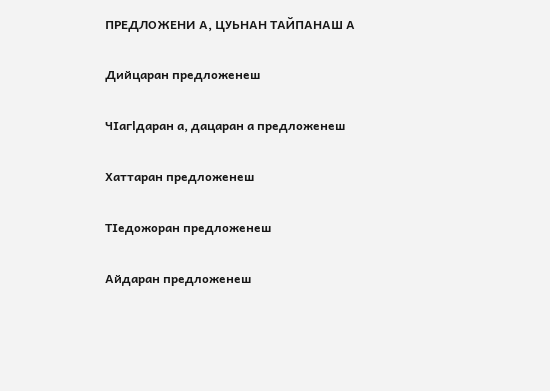ПРЕДЛОЖЕНИ А, ЦУЬНАН ТАЙПАНАШ А

Дийцаран предложенеш

ЧIaгlдаран а, дацаран а предложенеш

Хаттаран предложенеш

ТIедожоран предложенеш

Айдаран предложенеш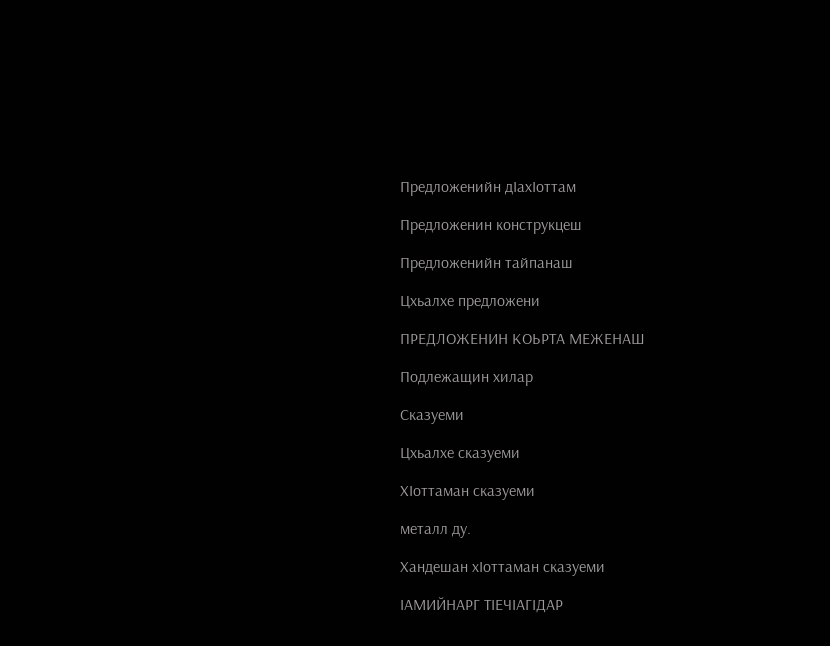Предложенийн дIахIоттам

Предложенин конструкцеш

Предложенийн тайпанаш

Цхьалхе предложени

ПРЕДЛОЖЕНИН КОЬРТА МЕЖЕНАШ

Подлежащин хилар

Сказуеми

Цхьалхе сказуеми

ХIоттаман сказуеми

металл ду.

Хандешан хIоттаман сказуеми

IАМИЙНАРГ ТIЕЧIАГIДАР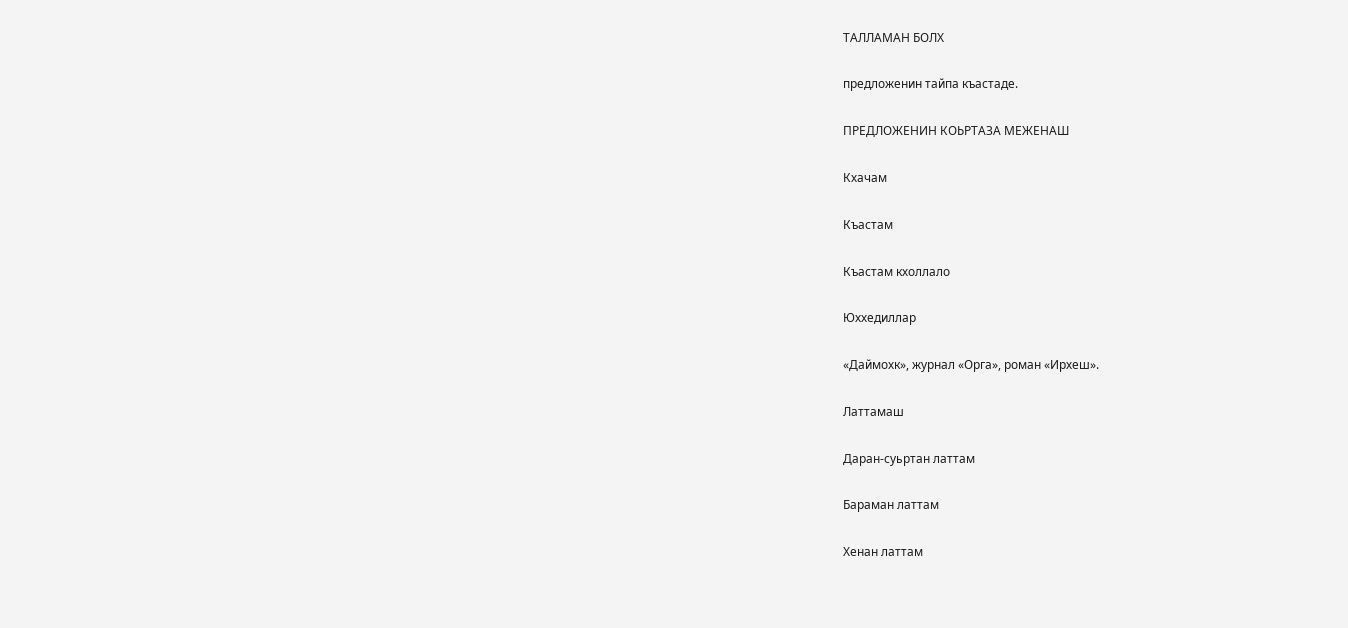ТАЛЛАМАН БОЛХ

предложенин тайпа къастаде.

ПРЕДЛОЖЕНИН КОЬРТАЗА МЕЖЕНАШ

Кхачам

Къастам

Къастам кхоллало

Юххедиллар

«Даймохк», журнал «Орга», роман «Ирхеш».

Латтамаш

Даран-суьртан латтам

Бараман латтам

Хенан латтам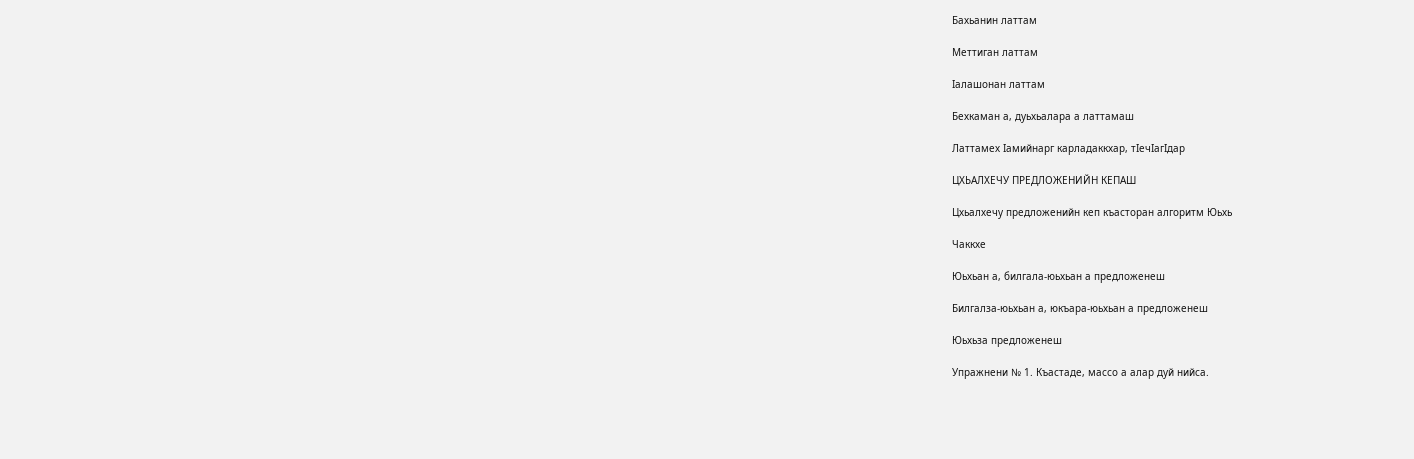Бахьанин латтам

Меттиган латтам

Iалашонан латтам

Бехкаман а, дуьхьалара а латтамаш

Латтамех Iамийнарг карладаккхар, тIечIагIдар

ЦХЬАЛХЕЧУ ПРЕДЛОЖЕНИЙН КЕПАШ

Цхьалхечу предложенийн кеп къасторан алгоритм Юьхь

Чаккхе

Юьхьан а, билгала-юьхьан а предложенеш

Билгалза-юьхьан а, юкъара-юьхьан а предложенеш

Юьхьза предложенеш

Упражнени № 1. Къастаде, массо а алар дуй нийса.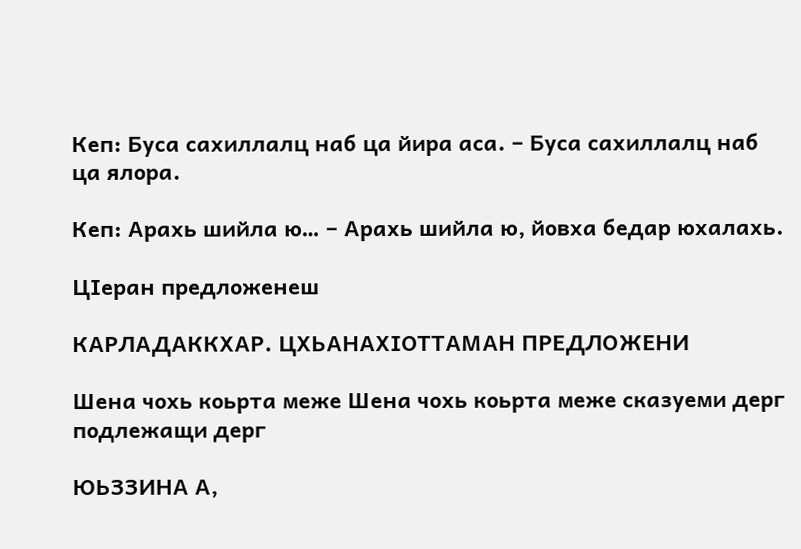Кеп: Буса сахиллалц наб ца йира аса. – Буса сахиллалц наб ца ялора.

Кеп: Арахь шийла ю… – Арахь шийла ю, йовха бедар юхалахь.

ЦIеран предложенеш

КАРЛАДАККХАР. ЦХЬАНАХIОТТАМАН ПРЕДЛОЖЕНИ

Шена чохь коьрта меже Шена чохь коьрта меже сказуеми дерг подлежащи дерг

ЮЬЗЗИНА А,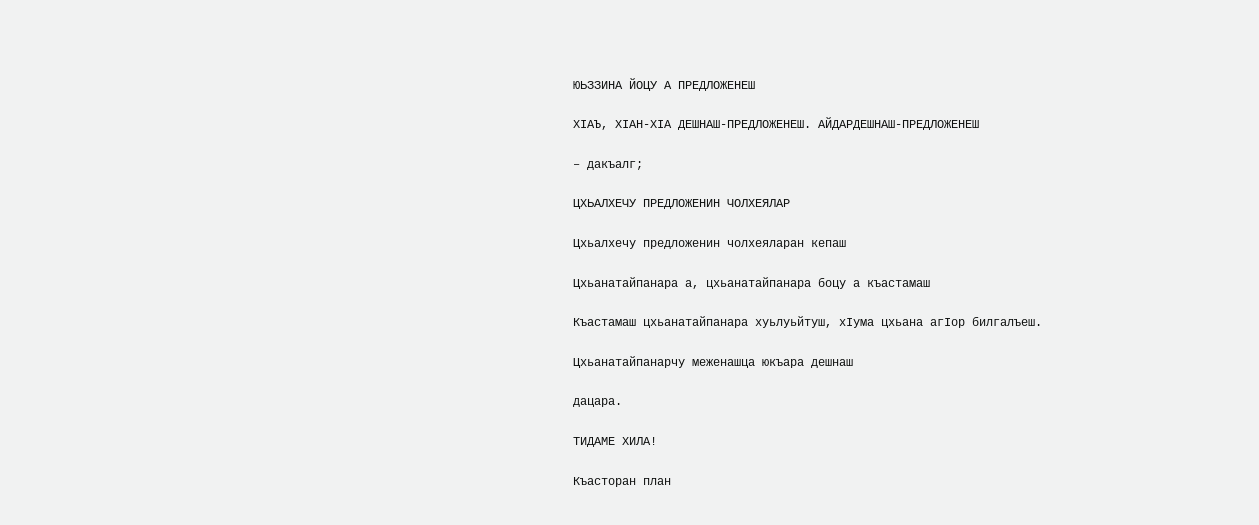ЮЬЗЗИНА ЙОЦУ А ПРЕДЛОЖЕНЕШ

ХIАЪ, ХIАН-ХIА ДЕШНАШ-ПРЕДЛОЖЕНЕШ. АЙДАРДЕШНАШ-ПРЕДЛОЖЕНЕШ

– дакъалг;

ЦХЬАЛХЕЧУ ПРЕДЛОЖЕНИН ЧОЛХЕЯЛАР

Цхьалхечу предложенин чолхеяларан кепаш

Цхьанатайпанара а, цхьанатайпанара боцу а къастамаш

Къастамаш цхьанатайпанара хуьлуьйтуш, хIума цхьана агIор билгалъеш.

Цхьанатайпанарчу меженашца юкъара дешнаш

дацара.

ТИДАМЕ ХИЛА!

Къасторан план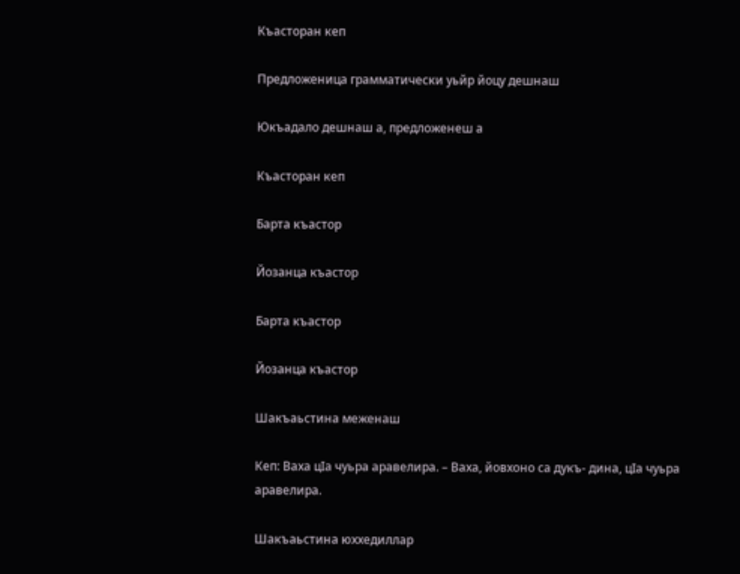Къасторан кеп

Предложеница грамматически уьйр йоцу дешнаш

Юкъадало дешнаш а, предложенеш а

Къасторан кеп

Барта къастор

Йозанца къастор

Барта къастор

Йозанца къастор

Шакъаьстина меженаш

Кеп: Ваха цIа чуьра аравелира. – Ваха, йовхоно са дукъ- дина, цIа чуьра аравелира.

Шакъаьстина юххедиллар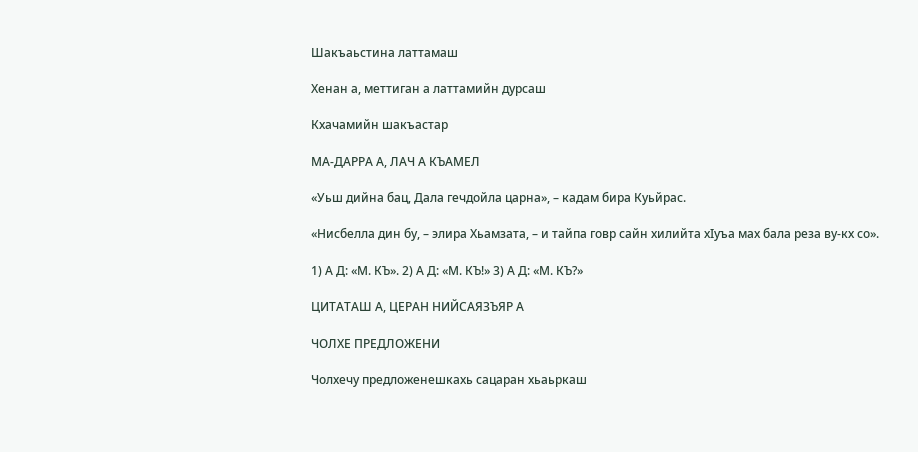Шакъаьстина латтамаш

Хенан а, меттиган а латтамийн дурсаш

Кхачамийн шакъастар

МА-ДАРРА А, ЛАЧ А КЪАМЕЛ

«Уьш дийна бац, Дала гечдойла царна», – кадам бира Куьйрас.

«Нисбелла дин бу, – элира Хьамзата, – и тайпа говр сайн хилийта хIуъа мах бала реза ву-кх со».

1) А Д: «М. КЪ». 2) А Д: «М. КЪ!» 3) А Д: «М. КЪ?»

ЦИТАТАШ А, ЦЕРАН НИЙСАЯЗЪЯР А

ЧОЛХЕ ПРЕДЛОЖЕНИ

Чолхечу предложенешкахь сацаран хьаьркаш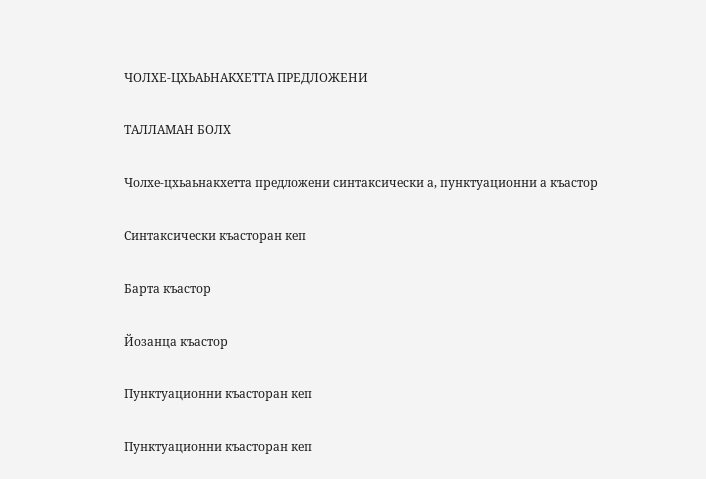ЧОЛХЕ-ЦХЬАЬНАКХЕТТА ПРЕДЛОЖЕНИ

ТАЛЛАМАН БОЛХ

Чолхе-цхьаьнакхетта предложени синтаксически а, пунктуационни а къастор

Синтаксически къасторан кеп

Барта къастор

Йозанца къастор

Пунктуационни къасторан кеп

Пунктуационни къасторан кеп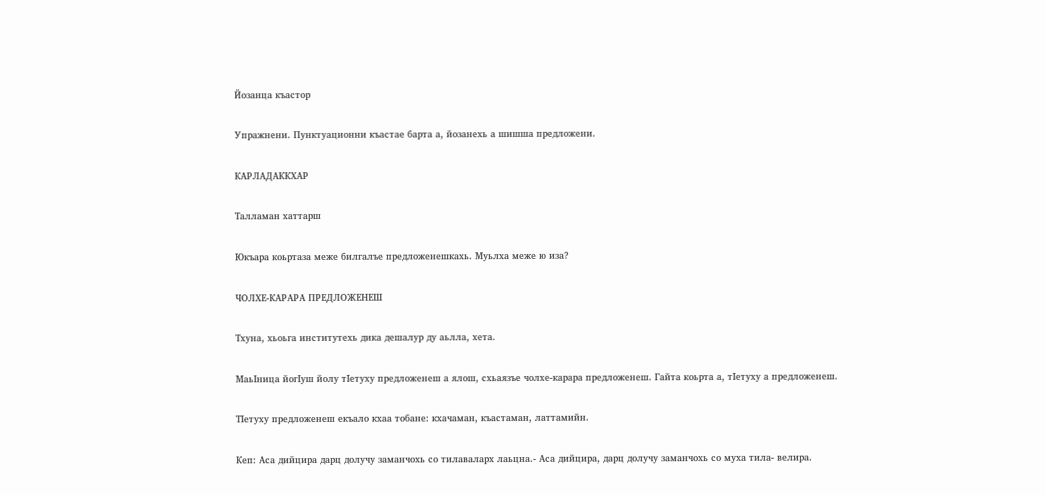Йозанца къастор

Упражнени. Пунктуационни къастае барта а, йозанехь а шишша предложени.

КАРЛАДАККХАР

Талламан хаттарш

Юкъара коьртаза меже билгалъе предложенешкахь. Муьлха меже ю иза?

ЧОЛХЕ-КАРАРА ПРЕДЛОЖЕНЕШ

Тхуна, хьоьга институтехь дика дешалур ду аьлла, хета.

МаьIница йогIуш йолу тIетуху предложенеш а ялош, схьаязъе чолхе-карара предложенеш. Гайта коьрта а, тIетуху а предложенеш.

ТIетуху предложенеш екъало кхаа тобане: кхачаман, къастаман, латтамийн.

Кеп: Аса дийцира дарц долучу заманчохь со тилаваларх лаьцна.- Аса дийцира, дарц долучу заманчохь со муха тила- велира.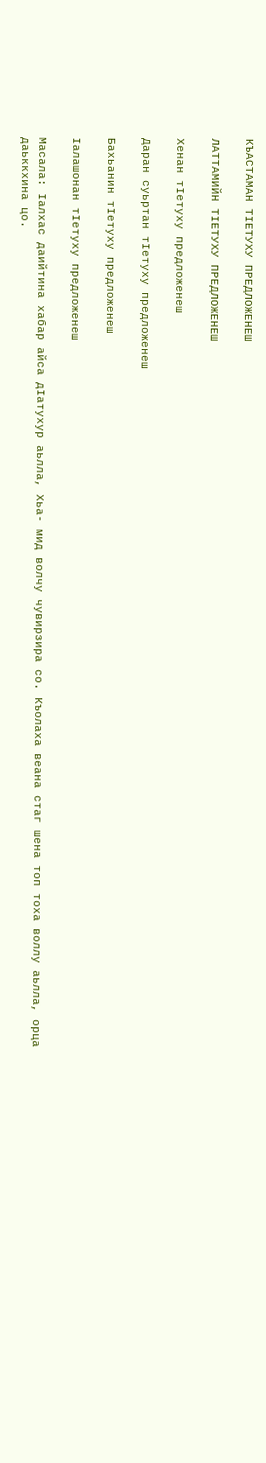КЪАСТАМАН ТIЕТУХУ ПРЕДЛОЖЕНЕШ

ЛАТТАМИЙН ТIЕТУХУ ПРЕДЛОЖЕНЕШ

Хенан тIетуху предложенеш

Даран суьртан тIетуху предложенеш

Бахьанин тIетуху предложенеш

Iалашонан тIетуху предложенеш

Масала: Iалхас даийтина хабар айса дIатухур аьлла, Хьа- мид волчу чувирзира со. Къолаха веана стаг шена топ тоха воллу аьлла, орца даьккхина цо.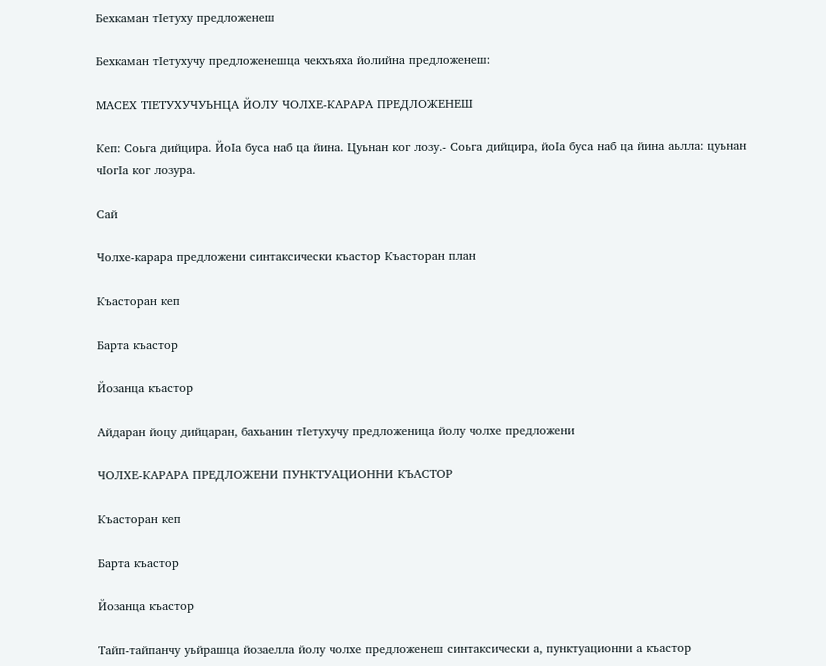Бехкаман тIетуху предложенеш

Бехкаман тIетухучу предложенешца чекхъяха йолийна предложенеш:

МАСЕХ ТIЕТУХУЧУЬНЦА ЙОЛУ ЧОЛХЕ-КАРАРА ПРЕДЛОЖЕНЕШ

Кеп: Соьга дийцира. ЙоIа буса наб ца йина. Цуьнан ког лозу.- Соьга дийцира, йоIа буса наб ца йина аьлла: цуьнан чIогIа ког лозура.

Сай

Чолхе-карара предложени синтаксически къастор Къасторан план

Къасторан кеп

Барта къастор

Йозанца къастор

Айдаран йоцу дийцаран, бахьанин тIетухучу предложеница йолу чолхе предложени

ЧОЛХЕ-КАРАРА ПРЕДЛОЖЕНИ ПУНКТУАЦИОННИ КЪАСТОР

Къасторан кеп

Барта къастор

Йозанца къастор

Тайп-тайпанчу уьйрашца йозаелла йолу чолхе предложенеш синтаксически а, пунктуационни а къастор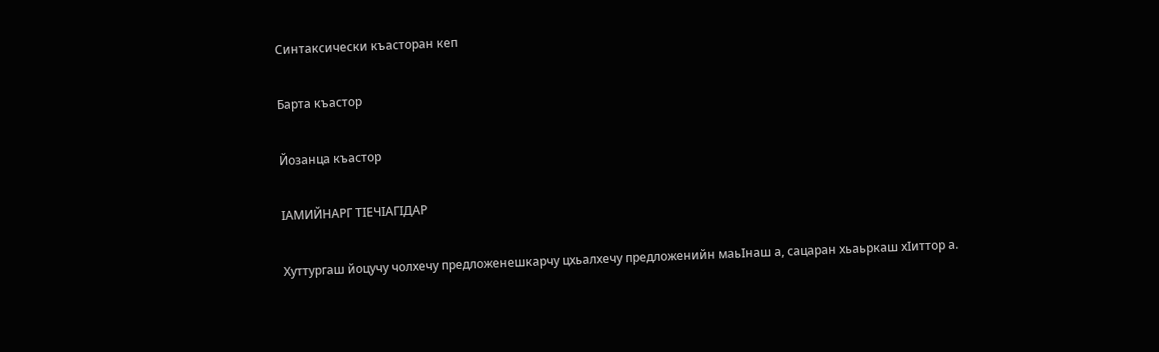Синтаксически къасторан кеп

Барта къастор

Йозанца къастор

IАМИЙНАРГ ТIЕЧIАГIДАР

Хуттургаш йоцучу чолхечу предложенешкарчу цхьалхечу предложенийн маьIнаш а, сацаран хьаьркаш хIиттор а.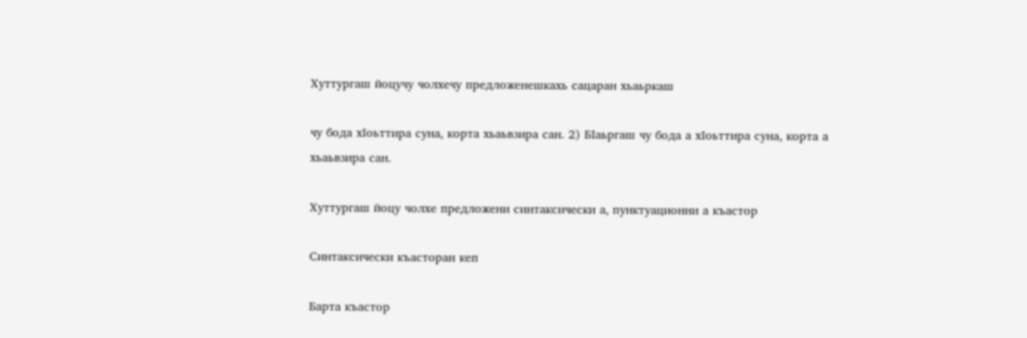Хуттургаш йоцучу чолхечу предложенешкахь сацаран хьаьркаш

чу бода хIоьттира суна, корта хьаьвзира сан. 2) БIаьргаш чу бода а хIоьттира суна, корта а хьаьвзира сан.

Хуттургаш йоцу чолхе предложени синтаксически а, пунктуационни а къастор

Синтаксически къасторан кеп

Барта къастор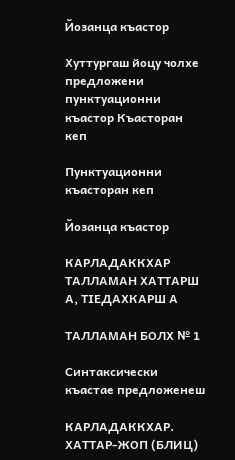Йозанца къастор

Хуттургаш йоцу чолхе предложени пунктуационни къастор Къасторан кеп

Пунктуационни къасторан кеп

Йозанца къастор

КАРЛАДАККХАР ТАЛЛАМАН ХАТТАРШ А, ТIЕДАХКАРШ А

ТАЛЛАМАН БОЛХ № 1

Синтаксически къастае предложенеш

КАРЛАДАККХАР. ХАТТАР-ЖОП (БЛИЦ)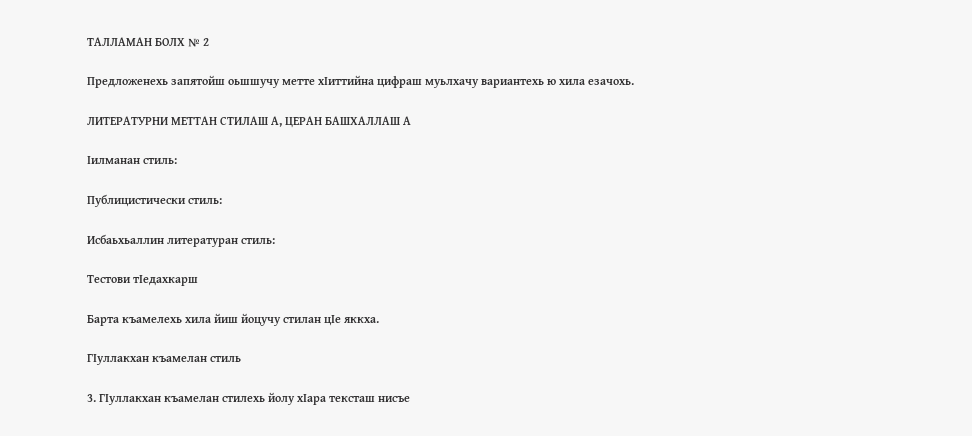ТАЛЛАМАН БОЛХ № 2

Предложенехь запятойш оьшшучу метте хIиттийна цифраш муьлхачу вариантехь ю хила езачохь.

ЛИТЕРАТУРНИ МЕТТАН СТИЛАШ А, ЦЕРАН БАШХАЛЛАШ А

Iилманан стиль:

Публицистически стиль:

Исбаьхьаллин литературан стиль:

Тестови тIедахкарш

Барта къамелехь хила йиш йоцучу стилан цIе яккха.

ГIуллакхан къамелан стиль

3. ГIуллакхан къамелан стилехь йолу хIара тексташ нисъе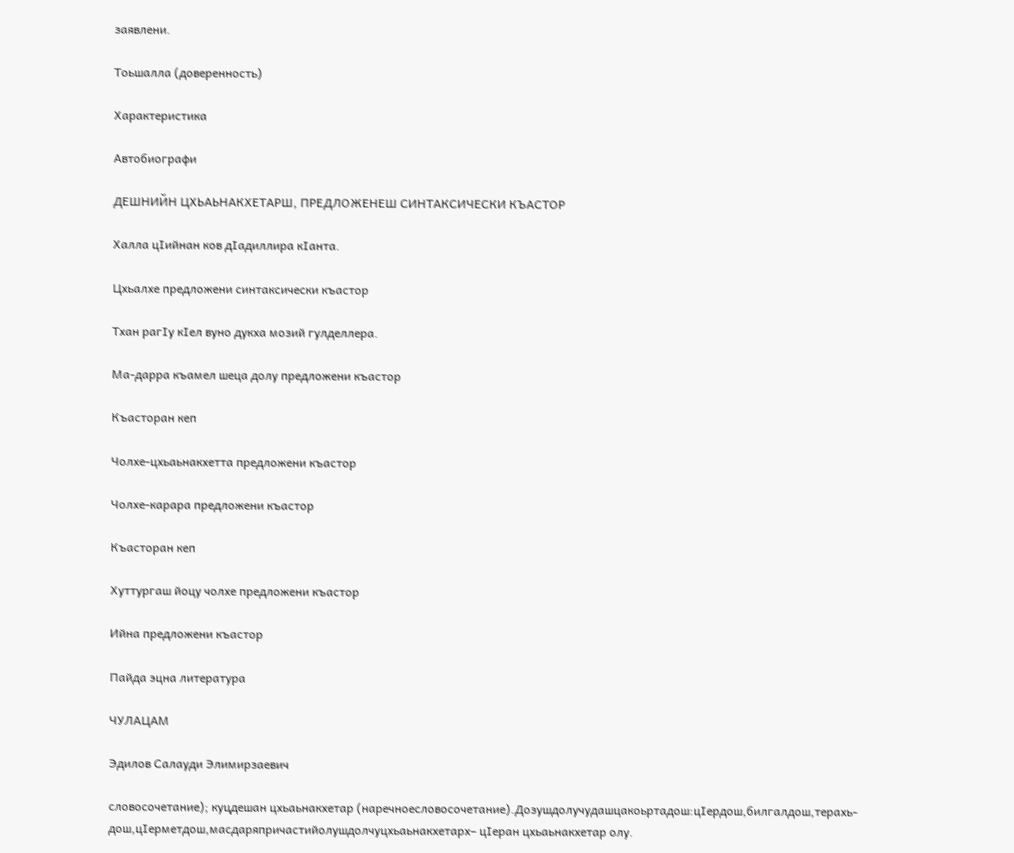заявлени.

Тоьшалла (доверенность)

Характеристика

Автобиографи

ДЕШНИЙН ЦХЬАЬНАКХЕТАРШ, ПРЕДЛОЖЕНЕШ СИНТАКСИЧЕСКИ КЪАСТОР

Халла цIийнан ков дIадиллира кIанта.

Цхьалхе предложени синтаксически къастор

Тхан рагIу кIел вуно дукха мозий гулделлера.

Ма-дарра къамел шеца долу предложени къастор

Къасторан кеп

Чолхе-цхьаьнакхетта предложени къастор

Чолхе-карара предложени къастор

Къасторан кеп

Хуттургаш йоцу чолхе предложени къастор

Ийна предложени къастор

Пайда эцна литература

ЧУЛАЦАМ

Эдилов Салауди Элимирзаевич

словосочетание); куцдешан цхьаьнакхетар (наречноесловосочетание).Дозушдолучудашцакоьртадош:цIердош,билгалдош,терахь- дош,цIерметдош,масдаряпричастийолушдолчуцхьаьнакхетарх– цIеран цхьаьнакхетар олу.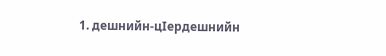1. дешнийн-цIердешнийн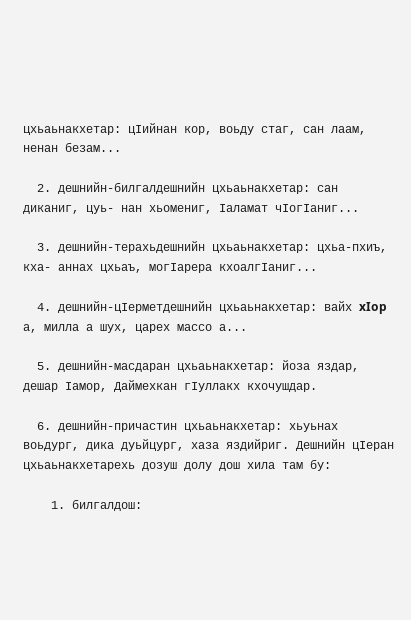цхьаьнакхетар: цIийнан кор, воьду стаг, сан лаам, ненан безам...

  2. дешнийн-билгалдешнийн цхьаьнакхетар: сан диканиг, цуь- нан хьомениг, Iаламат чIогIаниг...

  3. дешнийн-терахьдешнийн цхьаьнакхетар: цхьа-пхиъ, кха- аннах цхьаъ, могIарера кхоалгIаниг...

  4. дешнийн-цIерметдешнийн цхьаьнакхетар: вайх xIop а, милла а шух, царех массо а...

  5. дешнийн-масдаран цхьаьнакхетар: йоза яздар, дешар Iамор, Даймехкан гIуллакх кхочушдар.

  6. дешнийн-причастин цхьаьнакхетар: хьуьнах воьдург, дика дуьйцург, хаза яздийриг. Дешнийн цIеран цхьаьнакхетарехь дозуш долу дош хила там бу:

    1. билгалдош: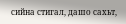сийна стигал, дашо сахьт,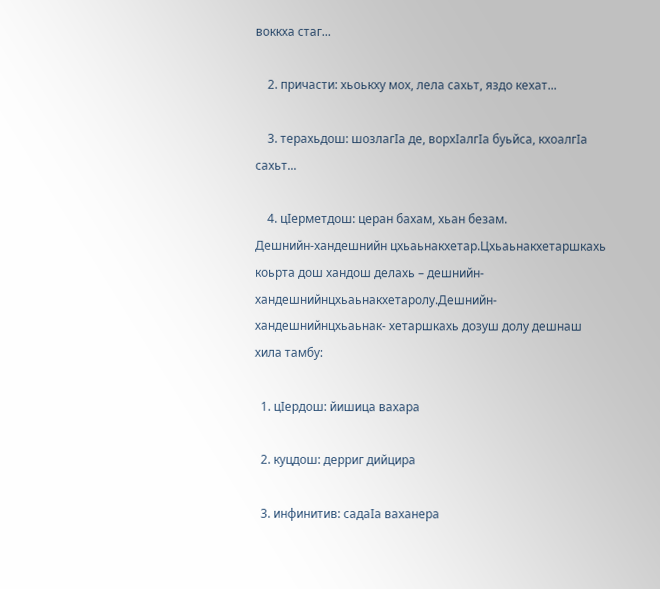воккха стаг...

    2. причасти: хьоькху мох, лела сахьт, яздо кехат...

    3. терахьдош: шозлагIа де, ворхIалгIа буьйса, кхоалгIа сахьт...

    4. цIерметдош: церан бахам, хьан безам.
Дешнийн-хандешнийн цхьаьнакхетар.Цхьаьнакхетаршкахь коьрта дош хандош делахь – дешнийн- хандешнийнцхьаьнакхетаролу.Дешнийн-хандешнийнцхьаьнак- хетаршкахь дозуш долу дешнаш хила тамбу:

  1. цIердош: йишица вахара

  2. куцдош: дерриг дийцира

  3. инфинитив: садаIа ваханера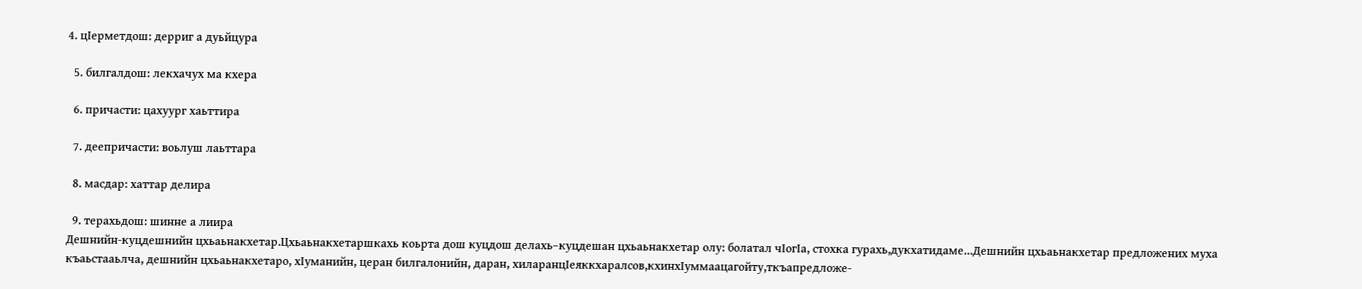4. цIерметдош: дерриг а дуьйцура

  5. билгалдош: лекхачух ма кхера

  6. причасти: цахуург хаьттира

  7. деепричасти: воьлуш лаьттара

  8. масдар: хаттар делира

  9. терахьдош: шинне а лиира
Дешнийн-куцдешнийн цхьаьнакхетар.Цхьаьнакхетаршкахь коьрта дош куцдош делахь–куцдешан цхьаьнакхетар олу: болатал чIогIа, стохка гурахь,дукхатидаме...Дешнийн цхьаьнакхетар предложених муха
къаьстааьлча, дешнийн цхьаьнакхетаро, хIуманийн, церан билгалонийн, даран, хиларанцIеяккхаралсов,кхинхIуммаацагойту,ткъапредложе-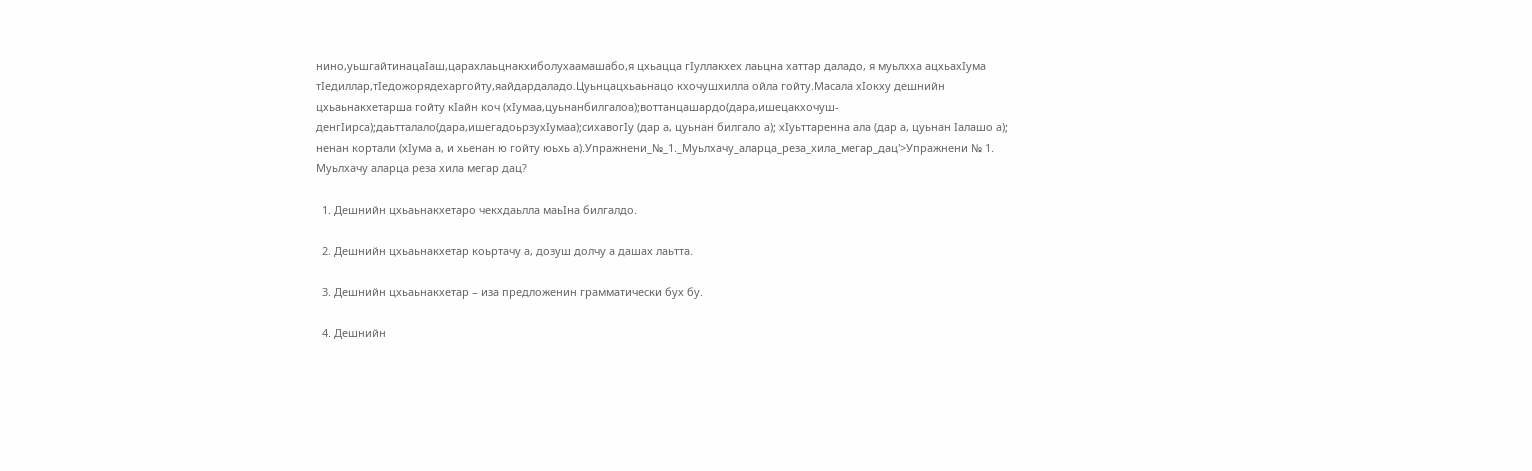нино,уьшгайтинацаIаш,царахлаьцнакхиболухаамашабо,я цхьацца гIуллакхех лаьцна хаттар даладо, я муьлхха ацхьахIума тIедиллар,тIедожорядехаргойту,яайдардаладо.Цуьнцацхьаьнацо кхочушхилла ойла гойту.Масала хIокху дешнийн цхьаьнакхетарша гойту кIайн коч (хIумаа,цуьнанбилгалоа);воттанцашардо(дара,ишецакхочуш- денгIирса);даьтталало(дара,ишегадоьрзухIумаа);сихавогIу (дар а, цуьнан билгало а); хIуьттаренна ала (дар а, цуьнан Iалашо а); ненан кортали (хIума а, и хьенан ю гойту юьхь а).Упражнени_№_1._Муьлхачу_аларца_реза_хила_мегар_дац'>Упражнени № 1. Муьлхачу аларца реза хила мегар дац?

  1. Дешнийн цхьаьнакхетаро чекхдаьлла маьIна билгалдо.

  2. Дешнийн цхьаьнакхетар коьртачу а, дозуш долчу а дашах лаьтта.

  3. Дешнийн цхьаьнакхетар – иза предложенин грамматически бух бу.

  4. Дешнийн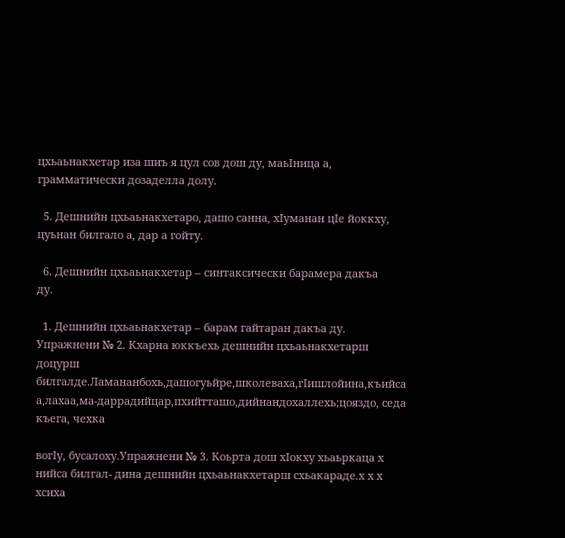цхьаьнакхетар иза шиъ я цул сов дош ду, маьIница а, грамматически дозаделла долу.

  5. Дешнийн цхьаьнакхетаро, дашо санна, хIуманан цIе йоккху, цуьнан билгало а, дар а гойту.

  6. Дешнийн цхьаьнакхетар – синтаксически барамера дакъа
ду.

  1. Дешнийн цхьаьнакхетар – барам гайтаран дакъа ду.
Упражнени № 2. Кхарна юккъехь дешнийн цхьаьнакхетарш доцурш билгалде.Ламананбохь,дашогуьйре,школеваха,гIишлойина,къийса а,лахаа,ма-даррадийцар,пхийтташо,дийнандохаллехь;цояздо, седа къега, чехка

вогIу, бусалоху.Упражнени № 3. Коьрта дош хIокху хьаьркаца х нийса билгал- дина дешнийн цхьаьнакхетарш схьакараде.х х х хсиха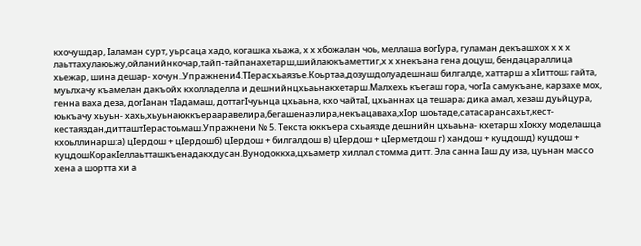кхочушдар, Iаламан сурт, уьрсаца хадо, когашка хьажа, х х хбожалан чоь, меллаша вогIура, гуламан декъашхох х х х лаьттахулаюьжу,ойланийнкочар,тайп-тайпанахетарш,шийлаюкъаметтиг,х х хнекъана гена доцуш, бендацараллица хьежар, шина дешар- хочун..Упражнени4.ТIерасхьаязъе.Коьртаа,дозушдолуадешнаш билгалде, хаттарш а хIиттош; гайта, муьлхачу къамелан дакъойх кхолладелла и дешнийнцхьаьнакхетарш.Малхехь къегаш гора, чогIа самукъане, карзахе мох, генна ваха деза, догIанан тIадамаш, доттагIчуьнца цхьаьна, кхо чайтаI, цхьаннах ца тешара; дика амал, хезаш дуьйцура, юькъачу хьуьн- хахь,хьуьнаюккъерааравелира,бегашенаэлира,некъацаваха,хIор шоьтаде,сатасарансахьт,кест-кестаяздан,дитташтIерастоьмаш.Упражнени № 5. Текста юккъера схьаязде дешнийн цхьаьна- кхетарш хIокху моделашца кхоьллинарш:а) цIердош + цIердошб) цIердош + билгалдош в) цIердош + цIерметдош г) хандош + куцдошд) куцдош + куцдошКоракIеллаьтташкъенадакхдусан.Вунодоккха,цхьаметр хиллал стомма дитт. Эла санна Iаш ду иза, цуьнан массо хена а шортта хи а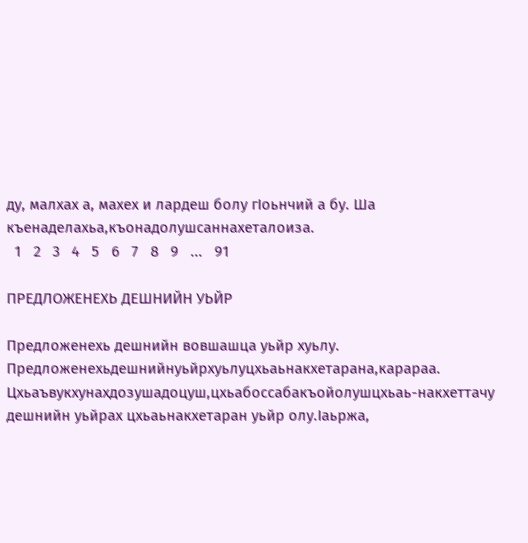ду, малхах а, махех и лардеш болу гIоьнчий а бу. Ша къенаделахьа,къонадолушсаннахеталоиза.
  1   2   3   4   5   6   7   8   9   ...   91

ПРЕДЛОЖЕНЕХЬ ДЕШНИЙН УЬЙР

Предложенехь дешнийн вовшашца уьйр хуьлу. Предложенехьдешнийнуьйрхуьлуцхьаьнакхетарана,карараа. Цхьаъвукхунахдозушадоцуш,цхьабоссабакъойолушцхьаь-накхеттачу дешнийн уьйрах цхьаьнакхетаран уьйр олу.Iаьржа,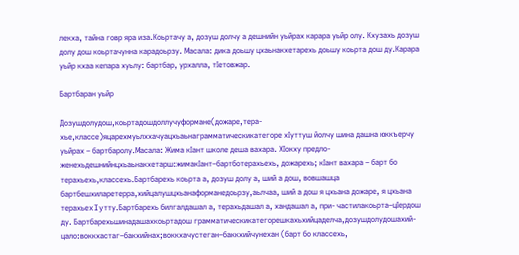лекха, тайна говр яра иза.Коьртачу а, дозуш долчу а дешнийн уьйрах карара уьйр олу. Кхузахь дозуш долу дош коьртачунна карадоьрзу. Масала: дика доьшу цхаьнакхетарехь доьшу коьрта дош ду.Карара уьйр кхаа кепара хуьлу: бартбар, урхалла, тIетовжар.

Бартбаран уьйр

Дозушдолудош,коьртадошдоллучуформане(дожаре,тера- хье,классе)яцарехмуьлххачуацхьаьнаграмматическикатегоре хIуттуш йолчу шина дашна юккъерчу уьйрах – бартбаролу.Масала: Жима кIант школе деша вахара. ХIокху предло- женехьдешнийнцхьаьнакхетарш:жимакIант–бартботерахьехь, дожарехь; кIант вахара – барт бо терахьехь,классехь.Бартбарехь коьрта а, дозуш долу а, ший а дош, вовшашца бартбешхиларетерра,хийцалушцхьанаформанедоьрзу,аьлчаа, ший а дош я цхьана дожаре, я цхьана терахьеxIyтту.Бартбарехь билгалдашал а, терахьдашал а, хандашал а, при- частилакоьрта–цIердош ду. Бартбарехьшинадашахкоьртадош грамматическикатегорешкахьхийцаделча,дозушдолудошахий- цало:воккхастаг–бакхийнах;воккхачустеган–баккхийчунехан (барт бо классехь,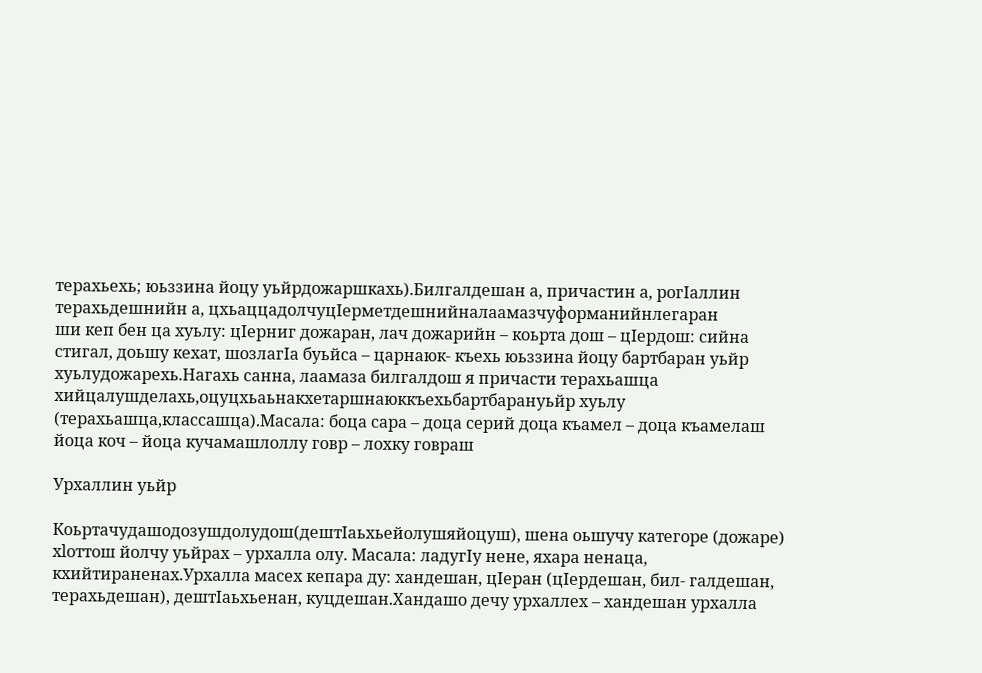терахьехь; юьззина йоцу уьйрдожаршкахь).Билгалдешан а, причастин а, рогIаллин терахьдешнийн а, цхьаццадолчуцIерметдешнийналаамазчуформанийнлегаран
ши кеп бен ца хуьлу: цIерниг дожаран, лач дожарийн – коьрта дош – цIердош: сийна стигал, доьшу кехат, шозлагIа буьйса – царнаюк- къехь юьззина йоцу бартбаран уьйр хуьлудожарехь.Нагахь санна, лаамаза билгалдош я причасти терахьашца хийцалушделахь,оцуцхьаьнакхетаршнаюккъехьбартбарануьйр хуьлу (терахьашца,классашца).Масала: боца сара – доца серий доца къамел – доца къамелаш йоца коч – йоца кучамашлоллу говр – лохку говраш

Урхаллин уьйр

Коьртачудашодозушдолудош(дештIаьхьейолушяйоцуш), шена оьшучу категоре (дожаре) xlоттош йолчу уьйрах – урхалла олу. Масала: ладугIу нене, яхара ненаца, кхийтираненах.Урхалла масех кепара ду: хандешан, цIеран (цIердешан, бил- галдешан, терахьдешан), дештIаьхьенан, куцдешан.Хандашо дечу урхаллех – хандешан урхалла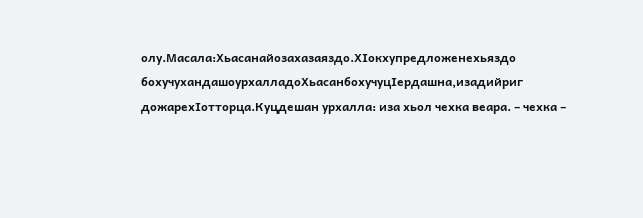олу.Масала:Хьасанайозахазаяздо.ХIокхупредложенехьяздо бохучухандашоурхалладоХьасанбохучуцIердашна,изадийриг дожарехIотторца.Куцдешан урхалла: иза хьол чехка веара. – чехка –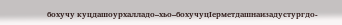бохучу куцдашоурхалладо–хьо–бохучуцIерметдашнаизадустургдо-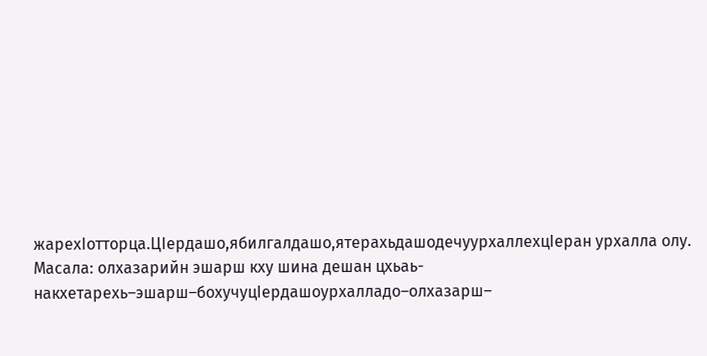жарехIотторца.ЦIердашо,ябилгалдашо,ятерахьдашодечуурхаллехцIеран урхалла олу. Масала: олхазарийн эшарш кху шина дешан цхьаь- накхетарехь–эшарш–бохучуцIердашоурхалладо–олхазарш–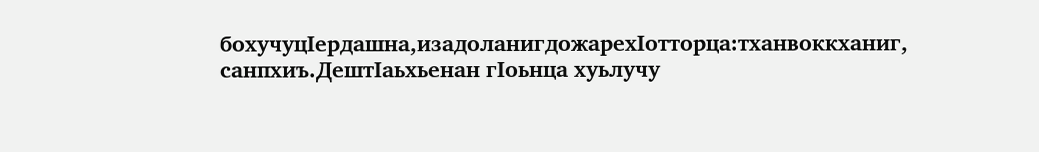бохучуцIердашна,изадоланигдожареxIотторца:тханвоккханиг, санпхиъ.ДештIаьхьенан гIоьнца хуьлучу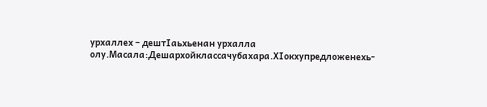урхаллех – дештIаьхьенан урхалла олу.Масала:Дешархойклассачубахара.ХIокхупредложенехь-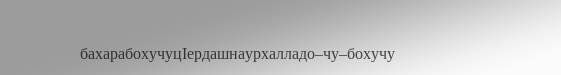бахарабохучуцIердашнаурхалладо–чу–бохучу